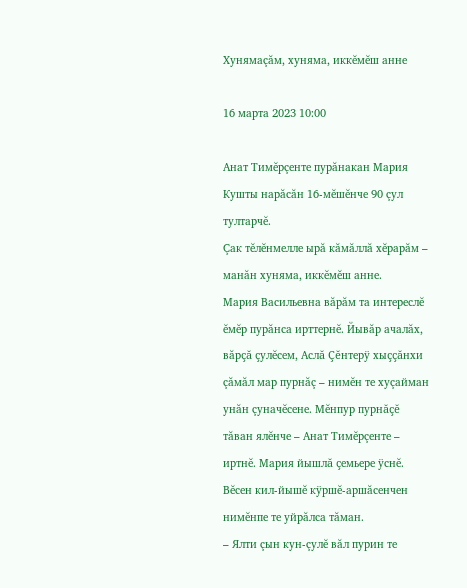Хунямаçăм, хуняма, иккĕмĕш анне

16 марта 2023 10:00

Анат Тимĕрçенте пурăнакан Мария Кушты нарăсăн 16-мĕшĕнче 90 çул тултарчĕ.
Çак тĕлĕнмелле ырă кăмăллă хĕрарăм – манăн хуняма, иккĕмĕш анне.
Мария Васильевна вăрăм та интереслĕ ĕмĕр пурăнса ирттернĕ. Йывăр ачалăх, вăрçă çулĕсем, Аслă Çĕнтерÿ хыççăнхи çăмăл мар пурнăç – нимĕн те хуçайман унăн çуначĕсене. Мĕнпур пурнăçĕ тăван ялĕнче – Анат Тимĕрçенте – иртнĕ. Мария йышлă çемьере ÿснĕ. Вĕсен кил-йышĕ кÿршĕ-аршăсенчен нимĕнпе те уйрăлса тăман.
– Ялти çын кун-çулĕ вăл пурин те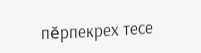пĕрпекрех тесе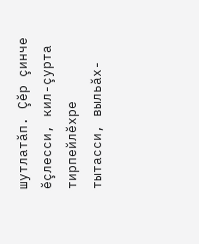шутлатăп. Çĕр çинче ĕçлесси, кил-çурта тирпейлĕхре тытасси, выльăх-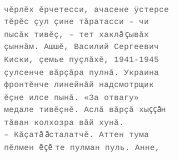чĕрлĕх ĕрчетесси, ачасене ÿстерсе тĕрĕс çул çине тăратасси – чи пысăк тивĕç, – тет хаклă çывăх çыннăм. Ашшĕ, Василий Сергеевич Киски, çемье пуçлăхĕ, 1941-1945 çулсенче вăрçăра пулнă. Украина фронтĕнче линейнăй надсмотрщик ĕçне илсе пынă. «За отвагу» медале тивĕçнĕ. Аслă вăрçă хыççăн тăван колхозра вăй хунă.
– Кăçатă ăсталатчĕ. Аттен тума пĕлмен ĕçĕ те пулман пуль. Анне,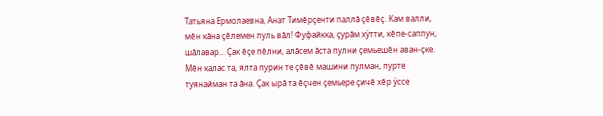Татьяна Ермолаевна, Анат Тимĕрçенти паллă çĕвĕç. Кам валли, мĕн кăна çĕлемен пуль вăл! Фуфайкка, çурăм хÿтти, кĕпе-саппун, шăлавар... Çак ĕçе пĕлни, алăсем ăста пулни çемьешĕн аван-çке. Мĕн калас та, ялта пурин те çĕвĕ машини пулман, пурте туянайман та ăна. Çак ырă та ĕçчен çемьере çичĕ хĕр ÿссе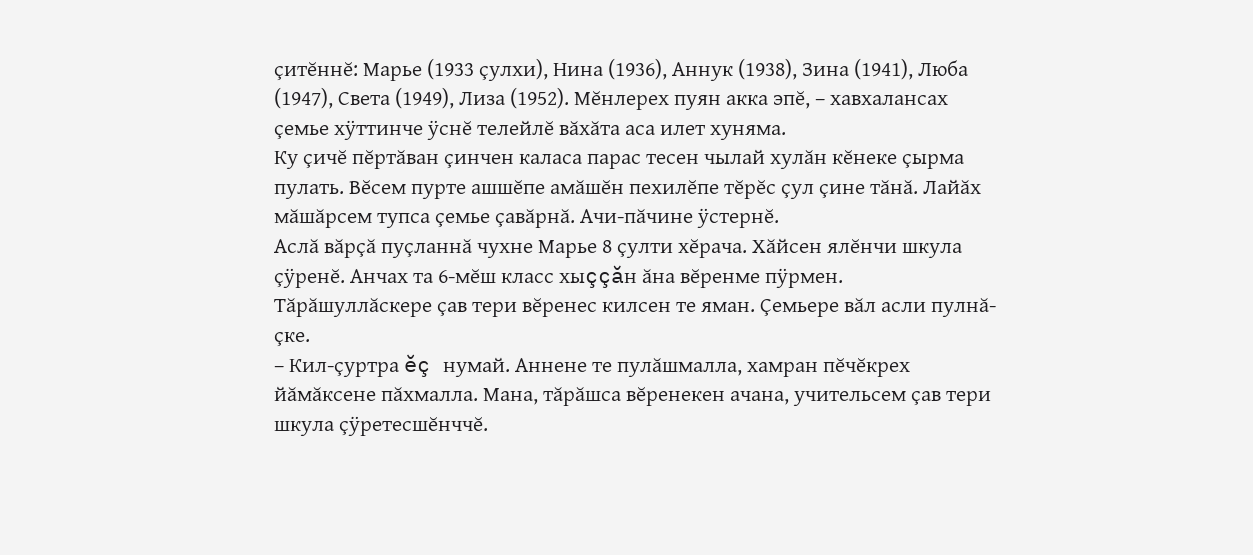çитĕннĕ: Марье (1933 çулхи), Нина (1936), Аннук (1938), Зина (1941), Люба (1947), Света (1949), Лиза (1952). Мĕнлерех пуян акка эпĕ, – хавхалансах çемье хÿттинче ÿснĕ телейлĕ вăхăта аса илет хуняма.
Ку çичĕ пĕртăван çинчен каласа парас тесен чылай хулăн кĕнеке çырма пулать. Вĕсем пурте ашшĕпе амăшĕн пехилĕпе тĕрĕс çул çине тăнă. Лайăх мăшăрсем тупса çемье çавăрнă. Ачи-пăчине ÿстернĕ.
Аслă вăрçă пуçланнă чухне Марье 8 çулти хĕрача. Хăйсен ялĕнчи шкула çÿренĕ. Анчах та 6-мĕш класс хыççăн ăна вĕренме пÿрмен. Тăрăшуллăскере çав тери вĕренес килсен те яман. Çемьере вăл асли пулнă-çке.
– Кил-çуртра ĕç нумай. Аннене те пулăшмалла, хамран пĕчĕкрех йăмăксене пăхмалла. Мана, тăрăшса вĕренекен ачана, учительсем çав тери шкула çÿретесшĕнччĕ.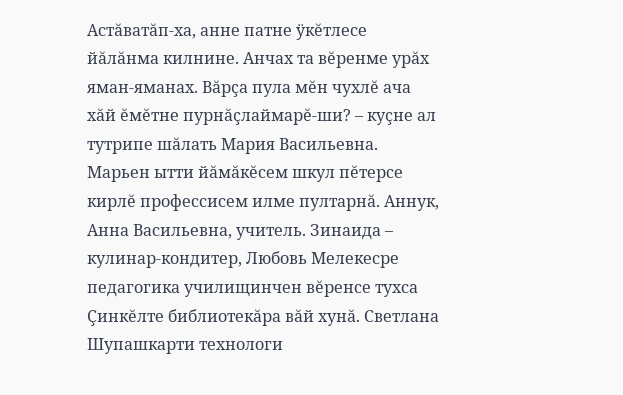Астăватăп-ха, анне патне ÿкĕтлесе йăлăнма килнине. Анчах та вĕренме урăх яман-яманах. Вăрçа пула мĕн чухлĕ ача хăй ĕмĕтне пурнăçлаймарĕ-ши? – куçне ал тутрипе шăлать Мария Васильевна.
Марьен ытти йăмăкĕсем шкул пĕтерсе кирлĕ профессисем илме пултарнă. Аннук, Анна Васильевна, учитель. Зинаида – кулинар-кондитер, Любовь Мелекесре педагогика училищинчен вĕренсе тухса Çинкĕлте библиотекăра вăй хунă. Светлана Шупашкарти технологи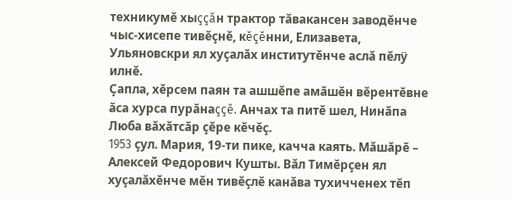техникумĕ хыççăн трактор тăвакансен заводĕнче чыс-хисепе тивĕçнĕ, кĕçĕнни, Елизавета, Ульяновскри ял хуçалăх институтĕнче аслă пĕлÿ илнĕ.
Çапла, хĕрсем паян та ашшĕпе амăшĕн вĕрентĕвне ăса хурса пурăнаççĕ. Анчах та питĕ шел, Нинăпа Люба вăхăтсăр çĕре кĕчĕç.
1953 çул. Мария, 19-ти пике, качча каять. Мăшăрĕ – Алексей Федорович Кушты. Вăл Тимĕрçен ял хуçалăхĕнче мĕн тивĕçлĕ канăва тухичченех тĕп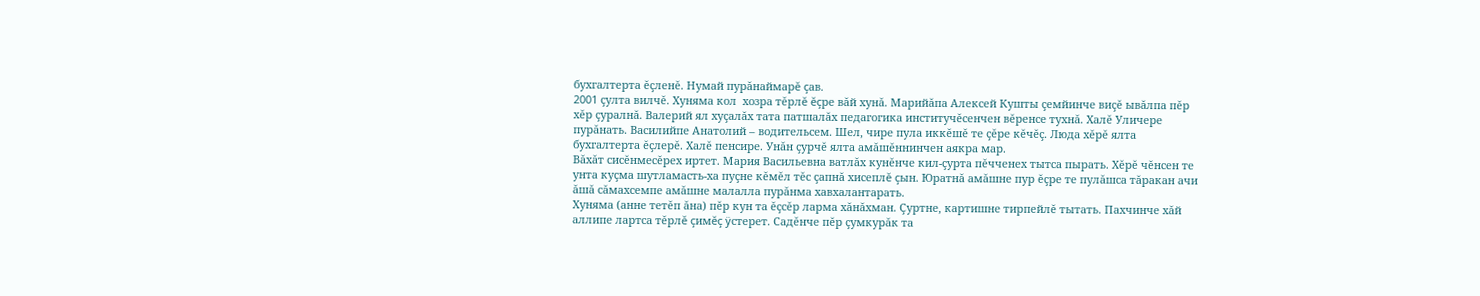бухгалтерта ĕçленĕ. Нумай пурăнаймарĕ çав.
2001 çулта вилчĕ. Хуняма кол  хозра тĕрлĕ ĕçре вăй хунă. Марийăпа Алексей Кушты çемйинче виçĕ ывăлпа пĕр хĕр çуралнă. Валерий ял хуçалăх тата патшалăх педагогика институчĕсенчен вĕренсе тухнă. Халĕ Уличере пурăнать. Василийпе Анатолий – водительсем. Шел, чире пула иккĕшĕ те çĕре кĕчĕç. Люда хĕрĕ ялта бухгалтерта ĕçлерĕ. Халĕ пенсире. Унăн çурчĕ ялта амăшĕннинчен аякра мар.
Вăхăт сисĕнмесĕрех иртет. Мария Васильевна ватлăх кунĕнче кил-çурта пĕчченех тытса пырать. Хĕрĕ чĕнсен те унта куçма шутламасть-ха пуçне кĕмĕл тĕс çапнă хисеплĕ çын. Юратнă амăшне пур ĕçре те пулăшса тăракан ачи ăшă сăмахсемпе амăшне малалла пурăнма хавхалантарать.
Хуняма (анне тетĕп ăна) пĕр кун та ĕçсĕр ларма хăнăхман. Çуртне, картишне тирпейлĕ тытать. Пахчинче хăй аллипе лартса тĕрлĕ çимĕç ÿстерет. Садĕнче пĕр çумкурăк та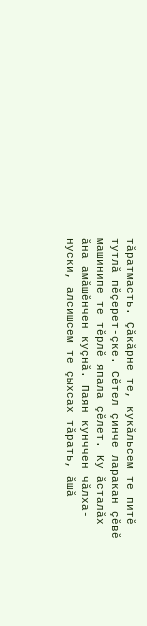тăратмасть. Çăкăрне те, кукăльсем те питĕ тутлă пĕçерет-çке. Сĕтел çинче ларакан çĕвĕ машинипе те тĕрлĕ япала çĕлет. Ку ăсталăх ăна амăшĕнчен куçнă. Паян кунччен чăлха-нуски, алсишсем те çыхсах тăрать, ăшă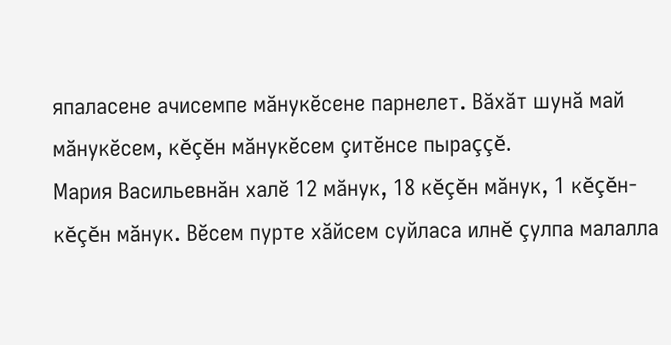япаласене ачисемпе мăнукĕсене парнелет. Вăхăт шунă май мăнукĕсем, кĕçĕн мăнукĕсем çитĕнсе пыраççĕ.
Мария Васильевнăн халĕ 12 мăнук, 18 кĕçĕн мăнук, 1 кĕçĕн-кĕçĕн мăнук. Вĕсем пурте хăйсем суйласа илнĕ çулпа малалла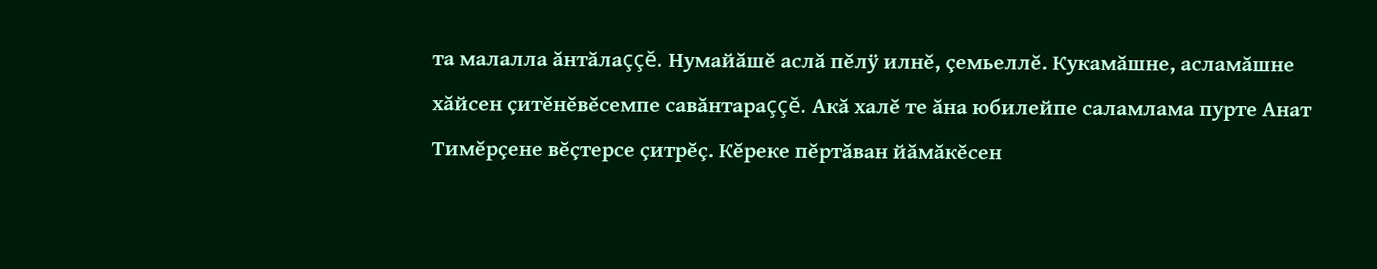та малалла ăнтăлаççĕ. Нумайăшĕ аслă пĕлÿ илнĕ, çемьеллĕ. Кукамăшне, асламăшне хăйсен çитĕнĕвĕсемпе савăнтараççĕ. Акă халĕ те ăна юбилейпе саламлама пурте Анат Тимĕрçене вĕçтерсе çитрĕç. Кĕреке пĕртăван йăмăкĕсен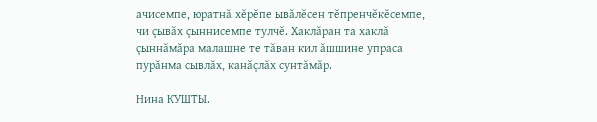ачисемпе, юратнă хĕрĕпе ывăлĕсен тĕпренчĕкĕсемпе, чи çывăх çыннисемпе тулчĕ. Хаклăран та хаклă çыннăмăра малашне те тăван кил ăшшине упраса пурăнма сывлăх, канăçлăх сунтăмăр.

Нина КУШТЫ.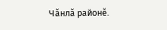Чăнлă районĕ.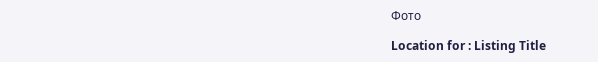Фото

Location for : Listing Title